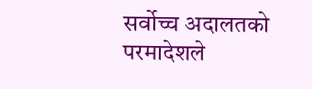सर्वोच्च अदालतको परमादेशले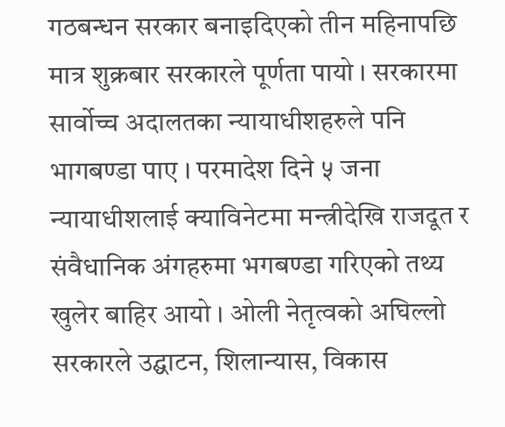गठबन्धन सरकार बनाइदिएको तीन महिनापछि मात्र शुक्रबार सरकारले पूर्णता पायो । सरकारमा सार्वोच्च अदालतका न्यायाधीशहरुले पनि भागबण्डा पाए । परमादेश दिने ५ जना न्यायाधीशलाई क्याविनेटमा मन्त्रीदेखि राजदूत र संवैधानिक अंगहरुमा भगबण्डा गरिएको तथ्य खुलेर बाहिर आयो । ओली नेतृत्वको अघिल्लो सरकारले उद्घाटन, शिलान्यास, विकास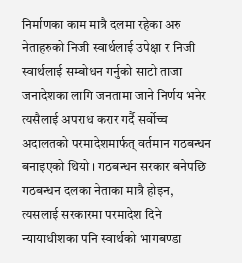निर्माणका काम मात्रै दलमा रहेका अरु नेताहरुको निजी स्वार्थलाई उपेक्षा र निजी स्वार्थलाई सम्बोधन गर्नुको साटो ताजा जनादेशका लागि जनतामा जाने निर्णय भनेर त्यसैलाई अपराध करार गर्दै सर्वोच्च अदालतको परमादेशमार्फत् वर्तमान गठबन्धन बनाइएको थियो । गठबन्धन सरकार बनेपछि गठबन्धन दलका नेताका मात्रै होइन, त्यसलाई सरकारमा परमादेश दिने न्यायाधीशका पनि स्वार्थको भागबण्डा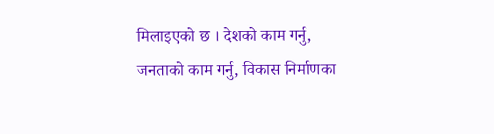मिलाइएको छ । देशको काम गर्नु, जनताको काम गर्नु, विकास निर्माणका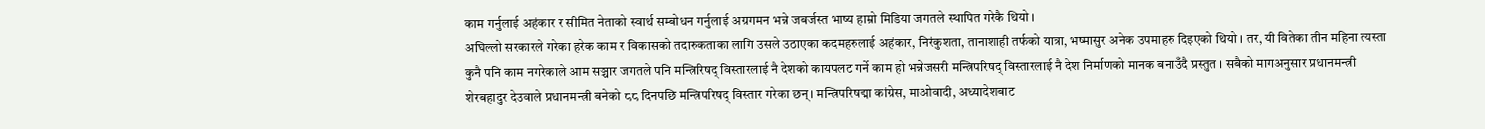काम गर्नुलाई अहंकार र सीमित नेताको स्वार्थ सम्बोधन गर्नुलाई अग्रगमन भन्ने जबर्जस्त भाष्य हाम्रो मिडिया जगतले स्थापित गरेकै थियो ।
अघिल्लो सरकारले गरेका हरेक काम र विकासको तदारुकताका लागि उसले उठाएका कदमहरुलाई अहंकार, निरंकुशता, तानाशाही तर्फको यात्रा, भष्मासुर अनेक उपमाहरु दिइएको थियो । तर, यी वितेका तीन महिना त्यस्ता कुनै पनि काम नगरेकाले आम सञ्चार जगतले पनि मन्त्रिरिषद् विस्तारलाई नै देशको कायपलट गर्ने काम हो भन्नेजसरी मन्त्रिपरिषद् विस्तारलाई नै देश निर्माणको मानक बनाउँदै प्रस्तुत । सबैको मागअनुसार प्रधानमन्त्री शेरबहादुर देउवाले प्रधानमन्त्री बनेको ८८ दिनपछि मन्त्रिपरिषद् विस्तार गरेका छन्। मन्त्रिपरिषद्मा कांग्रेस, माओवादी, अध्यादेशबाट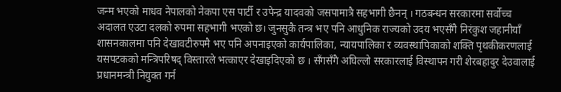जन्म भएको माधव नेपालको नेकपा एस पार्टी र उपेन्द्र यादवको जसपामात्रै सहभागी छैनन् । गठबन्धन सरकारमा सर्वोच्च अदालत एउटा दलको रुपमा सहभागी भएको छ। जुनसुकै तन्त्र भए पनि आधुनिक राज्यको उदय भएसँगै निरंकुश जहानीयाँ शासनकालमा पनि देखावटीरुपमै भए पनि अपनाइएको कार्यपालिका, न्यायपालिका र व्यवस्थापिकाको शक्ति पृथकीकरणलाई यसपटकको मन्त्रिपरिषद् विस्तारले भत्काएर देखाइदिएको छ । सँगसँगै अघिल्लो सरकारलाई विस्थापन गरी शेरबहादुर देउवालाई प्रधानमन्त्री नियुक्त गर्न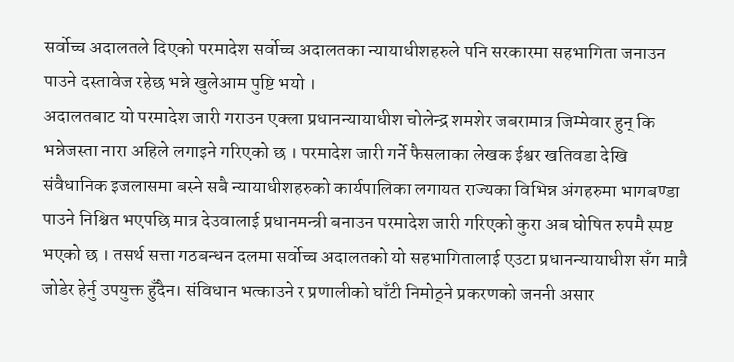सर्वोच्च अदालतले दिएको परमादेश सर्वोच्च अदालतका न्यायाधीशहरुले पनि सरकारमा सहभागिता जनाउन पाउने दस्तावेज रहेछ भन्ने खुलेआम पुष्टि भयो ।
अदालतबाट यो परमादेश जारी गराउन एक्ला प्रधानन्यायाधीश चोलेन्द्र शमशेर जबरामात्र जिम्मेवार हुन् कि भन्नेजस्ता नारा अहिले लगाइने गरिएको छ । परमादेश जारी गर्ने फैसलाका लेखक ईश्वर खतिवडा देखि संवैधानिक इजलासमा बस्ने सबै न्यायाधीशहरुको कार्यपालिका लगायत राज्यका विभिन्न अंगहरुमा भागबण्डा पाउने निश्चित भएपछि मात्र देउवालाई प्रधानमन्त्री बनाउन परमादेश जारी गरिएको कुरा अब घोषित रुपमै स्पष्ट भएको छ । तसर्थ सत्ता गठबन्धन दलमा सर्वोच्च अदालतको यो सहभागितालाई एउटा प्रधानन्यायाधीश सँग मात्रै जोडेर हेर्नु उपयुक्त हुँदैन। संविधान भत्काउने र प्रणालीको घाँटी निमोठ्ने प्रकरणको जननी असार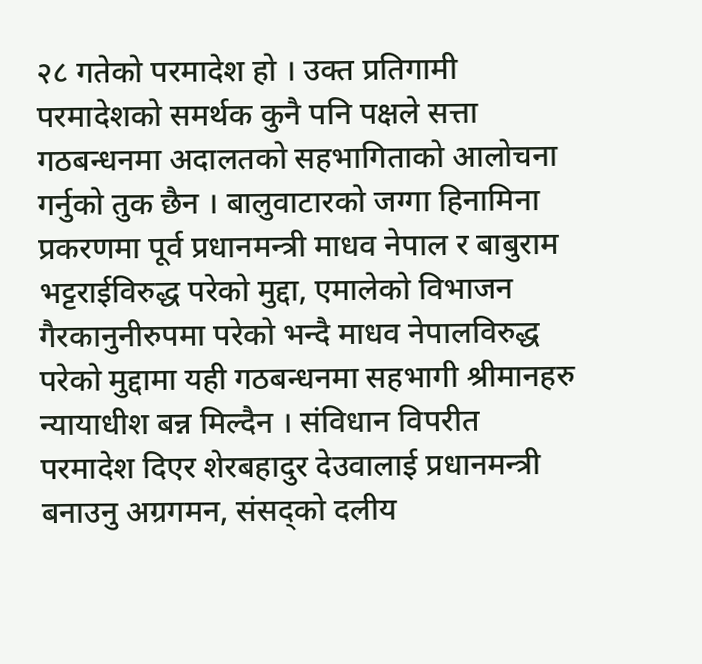२८ गतेको परमादेश हो । उक्त प्रतिगामी परमादेशको समर्थक कुनै पनि पक्षले सत्ता गठबन्धनमा अदालतको सहभागिताको आलोचना गर्नुको तुक छैन । बालुवाटारको जग्गा हिनामिना प्रकरणमा पूर्व प्रधानमन्त्री माधव नेपाल र बाबुराम भट्टराईविरुद्ध परेको मुद्दा, एमालेको विभाजन गैरकानुनीरुपमा परेको भन्दै माधव नेपालविरुद्ध परेको मुद्दामा यही गठबन्धनमा सहभागी श्रीमानहरु न्यायाधीश बन्न मिल्दैन । संविधान विपरीत परमादेश दिएर शेरबहादुर देउवालाई प्रधानमन्त्री बनाउनु अग्रगमन, संसद्को दलीय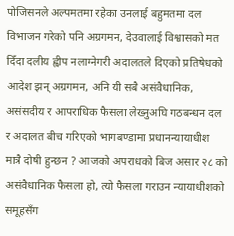पोजिसनले अल्पमतमा रहेका उनलाई बहुमतमा दल विभाजन गरेको पनि अग्रगमन, देउवालाई विश्वासको मत दिँदा दलीय ह्वीप नलाग्नेगरी अदालतले दिएको प्रतिषेधको आदेश झन् अग्रगमन, अनि यी सबै असंवैधानिक, असंसदीय र आपराधिक फैसला लेख्नुअघि गठबन्धन दल र अदालत बीच गरिएको भागबण्डामा प्रधानन्यायाधीश मात्रै दोषी हुन्छन ? आजको अपराधको बिज असार २८ को असंवैधानिक फैसला हो, त्यो फैसला गराउन न्यायाधीशको समूहसँग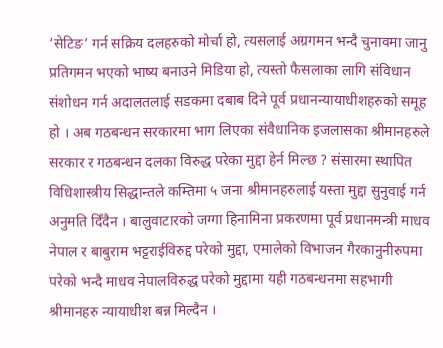‘सेटिङ’ गर्न सक्रिय दलहरुको मोर्चा हो, त्यसलाई अग्रगमन भन्दै चुनावमा जानु प्रतिगमन भएको भाष्य बनाउने मिडिया हो, त्यस्तो फैसलाका लागि संविधान संशोधन गर्न अदालतलाई सडकमा दबाब दिने पूर्व प्रधानन्यायाधीशहरुको समूह हो । अब गठबन्धन सरकारमा भाग लिएका संवैधानिक इजलासका श्रीमानहरुले सरकार र गठबन्धन दलका विरुद्ध परेका मुद्दा हेर्न मिल्छ ? संसारमा स्थापित विधिशास्त्रीय सिद्धान्तले कम्तिमा ५ जना श्रीमानहरुलाई यस्ता मुद्दा सुनुवाई गर्न अनुमति दिँदैन । बालुवाटारको जग्गा हिनामिना प्रकरणमा पूर्व प्रधानमन्त्री माधव नेपाल र बाबुराम भट्टराईविरुद्द परेको मुद्दा, एमालेको विभाजन गैरकानुनीरुपमा परेको भन्दै माधव नेपालविरुद्ध परेको मुद्दामा यही गठबन्धनमा सहभागी श्रीमानहरु न्यायाधीश बन्न मिल्दैन ।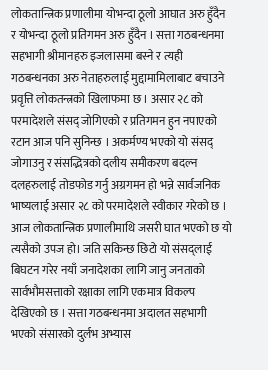लोकतान्त्रिक प्रणालीमा योभन्दा ठूलो आघात अरु हुँदैन र योभन्दा ठूलो प्रतिगमन अरु हुँदैन । सत्ता गठबन्धनमा सहभागी श्रीमानहरु इजलासमा बस्ने र त्यही गठबन्धनका अरु नेताहरुलाई मुद्दामामिलाबाट बचाउने प्रवृत्ति लोकतन्त्रको खिलाफमा छ । असार २८ को परमादेशले संसद् जोगिएको र प्रतिगमन हुन नपाएको रटान आज पनि सुनिन्छ । अकर्मण्य भएको यो संसद् जोगाउनु र संसद्भित्रको दलीय समीकरण बदल्न दलहरुलाई तोडफोड गर्नु अग्रगमन हो भन्ने सार्वजनिक भाष्यलाई असार २८ को परमादेशले स्वीकार गरेको छ । आज लोकतान्त्रिक प्रणालीमाथि जसरी घात भएको छ यो त्यसैको उपज हो। जति सकिन्छ छिटो यो संसद्लाई बिघटन गरेर नयाँ जनादेशका लागि जानु जनताको सार्वभौमसत्ताको रक्षाका लागि एकमात्र विकल्प देखिएको छ । सत्ता गठबन्धनमा अदालत सहभागी भएको संसारको दुर्लभ अभ्यास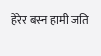हेरेर बस्न हामी जति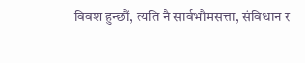विवश हुन्छौं, त्यति नै सार्वभौमसत्ता, संविधान र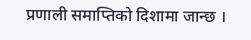प्रणाली समाप्तिको दिशामा जान्छ ।